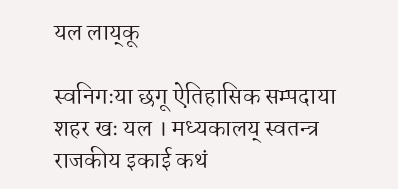यल लाय्‌कू

स्वनिगःया छगू ऐतिहासिक सम्पदाया शहर खः यल । मध्यकालय्‌ स्वतन्त्र राजकीय इकाई कथं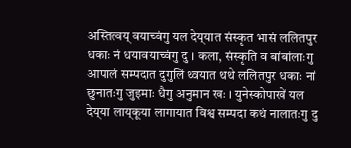अस्तित्वय्‌ वयाच्वंगु यल देय्‌यात संस्कृत भासं ललितपुर धकाः नं धयावयाच्वंगु दु । कला, संस्कृति व बांबांलाःगु आपालं सम्पदात दुगुलिं थ्वयात थथे ललितपुर धकाः नां छुनातःगु जुइमाः धैगु अनुमान खः । युनेस्कोपाखें यल देय्‌या लाय्‌कूया लागायात विश्व सम्पदा कथं नालातःगु दु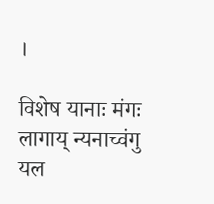।

विशेष यानाः मंगः लागाय्‌ न्यनाच्वंगु यल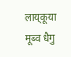लाय्‌कूया मूब्व धैगु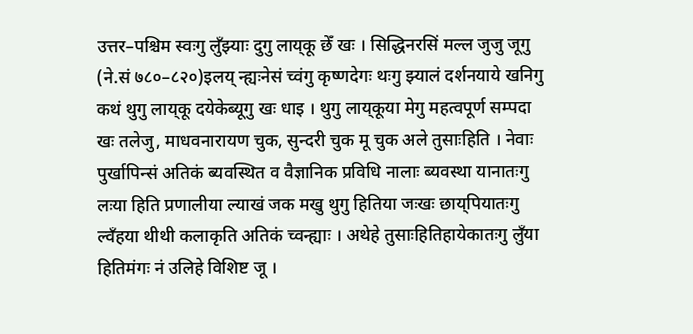उत्तर–पश्चिम स्वःगु लुँझ्याः दुगु लाय्‌कू छेँ खः । सिद्धिनरसिं मल्ल जुजु जूगु (ने.सं ७८०–८२०)इलय्‌ न्ह्यःनेसं च्वंगु कृष्णदेगः थःगु झ्यालं दर्शनयाये खनिगु कथं थुगु लाय्‌कू दयेकेब्यूगु खः धाइ । थुगु लाय्‌कूया मेगु महत्वपूर्ण सम्पदा खः तलेजु, माधवनारायण चुक, सुन्दरी चुक मू चुक अले तुसाःहिति । नेवाः पुर्खापिन्सं अतिकं ब्यवस्थित व वैज्ञानिक प्रविधि नालाः ब्यवस्था यानातःगु लःया हिति प्रणालीया ल्याखं जक मखु थुगु हितिया जःखः छाय्‌पियातःगु ल्वँहया थीथी कलाकृति अतिकं च्वन्ह्याः । अथेहे तुसाःहितिहायेकातःगु लुँया हितिमंगः नं उलिहे विशिष्ट जू ।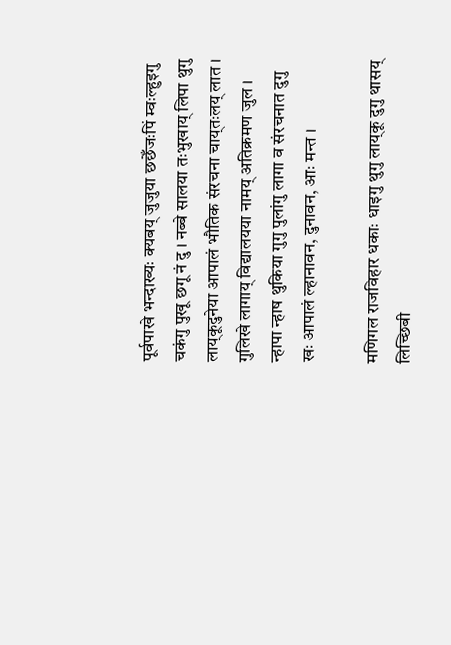पूर्वपाखे भन्दाख्यः क्यबय्‌ जुजुया छछेँजःपिं म्वःल्हुइगु चकंगु पुखू छगू नं दु । नब्बे सालया तःभुखाय्‌ लिपा थुगु लाय्‌कूदुनेया आपालं भौतिक संरचना चाय्‌तःलय्‌ लात । गुलिखे लागाय्‌ विद्यालयया नामय्‌ अतिक्रमण जुल । न्हापा न्हाष थुकिया गुगु पुलांगु लागा व संरचनात दुगु खः आपालं ल्हानावन, दुनावन, आः मन्त ।

मणिगल राजविहार धकाः धाइगु थुगु लाय्‌कू दुगु थासय्‌ लिच्छिबी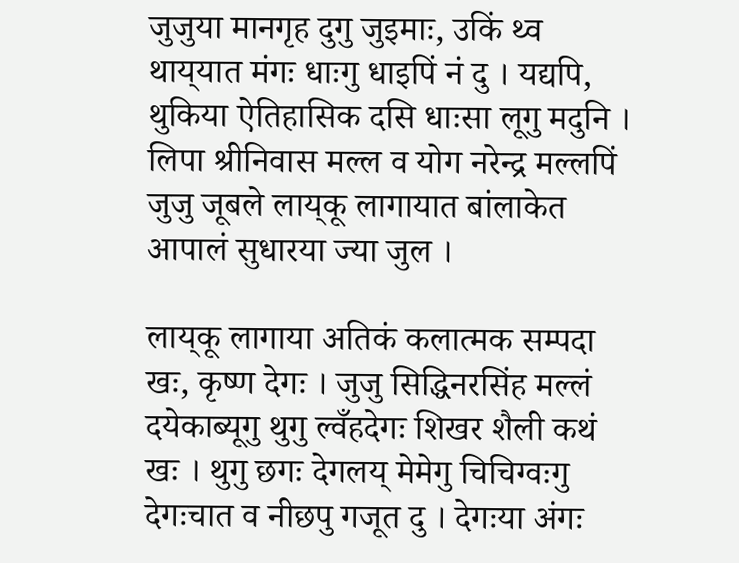जुजुया मानगृह दुगु जुइमाः, उकिं थ्व थाय्‌यात मंगः धाःगु धाइपिं नं दु । यद्यपि, थुकिया ऐतिहासिक दसि धाःसा लूगु मदुनि । लिपा श्रीनिवास मल्ल व योग नरेन्द्र मल्लपिं जुजु जूबले लाय्‌कू लागायात बांलाकेत आपालं सुधारया ज्या जुल ।

लाय्‌कू लागाया अतिकं कलात्मक सम्पदा खः, कृष्ण देगः । जुजु सिद्धिनरसिंह मल्लं दयेकाब्यूगु थुगु ल्वँहदेगः शिखर शैली कथं खः । थुगु छगः देगलय्‌ मेमेगु चिचिग्वःगु देगःचात व नीछपु गजूत दु । देगःया अंगः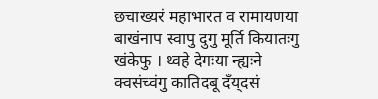छचाख्यरं महाभारत व रामायणया बाखंनाप स्वापु दुगु मूर्ति कियातःगु खंकेफु । थ्वहे देगःया न्ह्यःने क्वसंच्वंगु कातिदबू दँय्‌दसं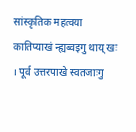सांस्कृतिक महत्वया कातिप्याखं न्ह्यब्वइगु थाय्‌ खः । पूर्व उत्तरपाखे स्वतजाःगु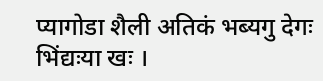प्यागोडा शैली अतिकं भब्यगु देगः भिंद्यःया खः ।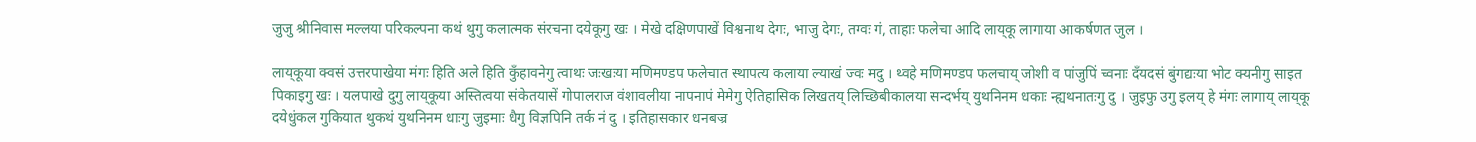जुजु श्रीनिवास मल्लया परिकल्पना कथं थुगु कलात्मक संरचना दयेकूगु खः । मेखे दक्षिणपाखें विश्वनाथ देगः, भाजु देगः, तग्वः गं, ताहाः फलेचा आदि लाय्‌कू लागाया आकर्षणत जुल ।

लाय्‌कूया क्वसं उत्तरपाखेया मंगः हिति अले हिति कुँहावनेगु त्वाथः जःखःया मणिमण्डप फलेचात स्थापत्य कलाया ल्याखं ज्वः मदु । थ्वहे मणिमण्डप फलचाय्‌ जोशी व पांजुपिं च्वनाः दँयदसं बुंगद्यःया भोट क्यनीगु साइत पिकाइगु खः । यलपाखे दुगु लाय्‌कूया अस्तित्वया संकेतयासें गोपालराज वंशावलीया नापनापं मेमेगु ऐतिहासिक लिखतय्‌ लिच्छिबीकालया सन्दर्भय्‌ युथनिनम धकाः न्ह्यथनातःगु दु । जुइफु उगु इलय्‌ हे मंगः लागाय्‌ लाय्‌कू दयेधुंकल गुकियात थुकथं युथनिनम धाःगु जुइमाः धैगु विज्ञपिनि तर्क नं दु । इतिहासकार धनबज्र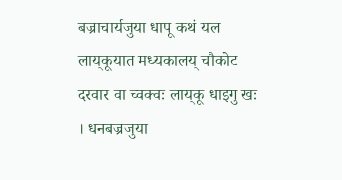बज्राचार्यजुया धापू कथं यल लाय्‌कूयात मध्यकालय्‌ चौकोट दरवार वा च्वक्वः लाय्‌कू धाइगु खः । धनबज्रजुया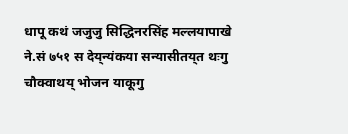धापू कथं जजुजु सिद्धिनरसिंह मल्लयापाखे ने.सं ७५१ स देय्‌न्यंकया सन्यासीतय्‌त थःगु चौक्वाथय्‌ भोजन याकूगु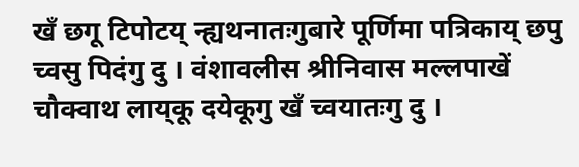खँ छगू टिपोटय्‌ न्ह्यथनातःगुबारे पूर्णिमा पत्रिकाय्‌ छपु च्वसु पिदंगु दु । वंशावलीस श्रीनिवास मल्लपाखें चौक्वाथ लाय्‌कू दयेकूगु खँ च्वयातःगु दु ।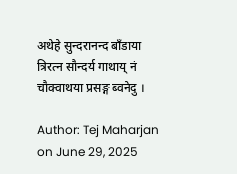अथेहे सुन्दरानन्द बाँडाया त्रिरत्न सौन्दर्य गाथाय्‌ नं चौक्वाथया प्रसङ्ग ब्वनेदु ।

Author: Tej Maharjan on June 29, 2025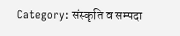Category: संस्कृति व सम्पदा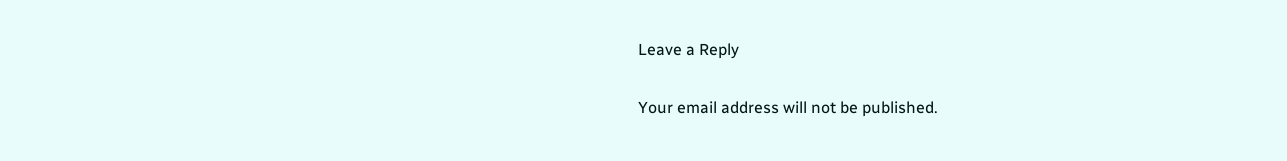Leave a Reply

Your email address will not be published.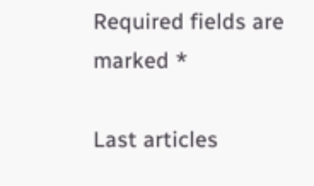Required fields are marked *

Last articles